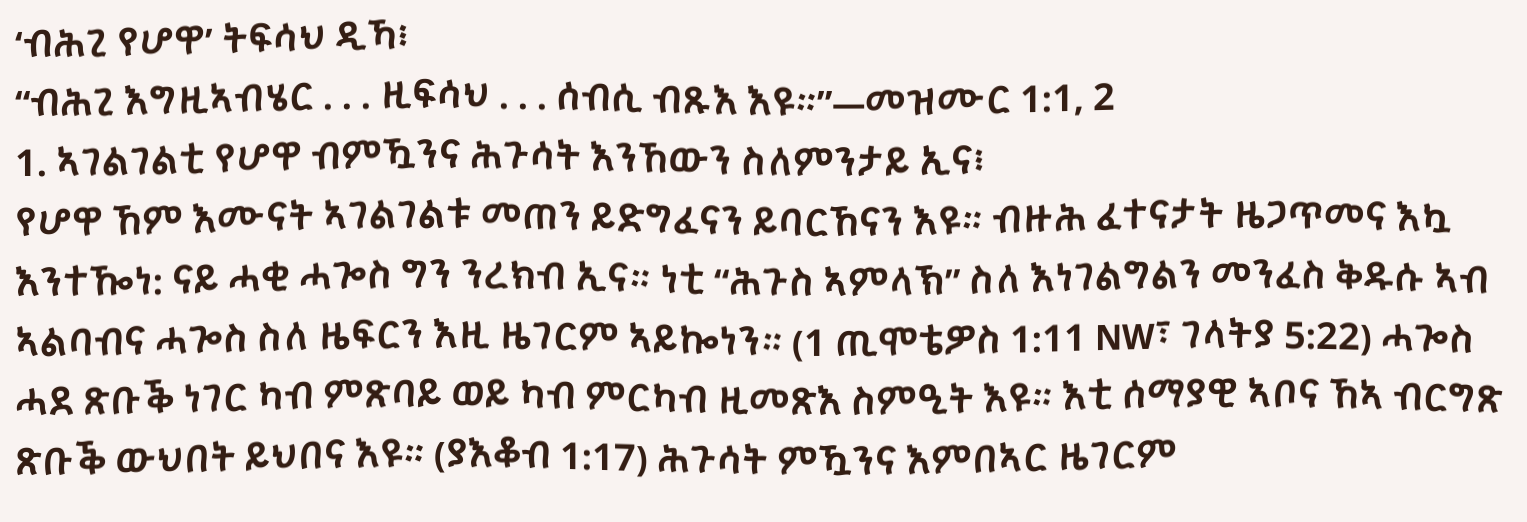‘ብሕጊ የሆዋ’ ትፍሳህ ዲኻ፧
“ብሕጊ እግዚኣብሄር . . . ዚፍሳህ . . . ሰብሲ ብጹእ እዩ።”—መዝሙር 1:1, 2
1. ኣገልገልቲ የሆዋ ብምዃንና ሕጉሳት እንኸውን ስለምንታይ ኢና፧
የሆዋ ኸም እሙናት ኣገልገልቱ መጠን ይድግፈናን ይባርኸናን እዩ። ብዙሕ ፈተናታት ዜጋጥመና እኳ እንተዀነ: ናይ ሓቂ ሓጐስ ግን ንረክብ ኢና። ነቲ “ሕጉስ ኣምላኽ” ስለ እነገልግልን መንፈስ ቅዱሱ ኣብ ኣልባብና ሓጐስ ስለ ዜፍርን እዚ ዜገርም ኣይኰነን። (1 ጢሞቴዎስ 1:11 NW፣ ገላትያ 5:22) ሓጐስ ሓደ ጽቡቕ ነገር ካብ ምጽባይ ወይ ካብ ምርካብ ዚመጽእ ስምዒት እዩ። እቲ ሰማያዊ ኣቦና ኸኣ ብርግጽ ጽቡቕ ውህበት ይህበና እዩ። (ያእቆብ 1:17) ሕጉሳት ምዃንና እምበኣር ዜገርም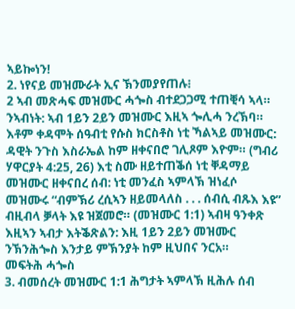ኣይኰነን!
2. ነየናይ መዝሙራት ኢና ኽንመያየጠሉ፧
2 ኣብ መጽሓፍ መዝሙር ሓጐስ ብተደጋጋሚ ተጠቒሳ ኣላ። ንኣብነት: ኣብ 1ይን 2ይን መዝሙር እዚኣ ጐሊሓ ንረኽባ። እቶም ቀዳሞት ሰዓብቲ የሱስ ክርስቶስ ነቲ ኻልኣይ መዝሙር: ዳዊት ንጉስ እስራኤል ከም ዘቀናበሮ ገሊጾም እዮም። (ግብሪ ሃዋርያት 4:25, 26) እቲ ስሙ ዘይተጠቕሰ ነቲ ቐዳማይ መዝሙር ዘቀናበረ ሰብ: ነቲ መንፈስ ኣምላኽ ዝነፈሶ መዝሙሩ “ብምኽሪ ረሲኣን ዘይመላለስ . . . ሰብሲ ብጹእ እዩ” ብዚብላ ቓላት እዩ ዝጀመሮ። (መዝሙር 1:1) ኣብዛ ዓንቀጽ እዚኣን ኣብታ እትቕጽልን: እዚ 1ይን 2ይን መዝሙር ንኽንሕጐስ እንታይ ምኽንያት ከም ዚህበና ንርአ።
መፍትሕ ሓጐስ
3. ብመሰረት መዝሙር 1:1 ሕግታት ኣምላኽ ዚሕሉ ሰብ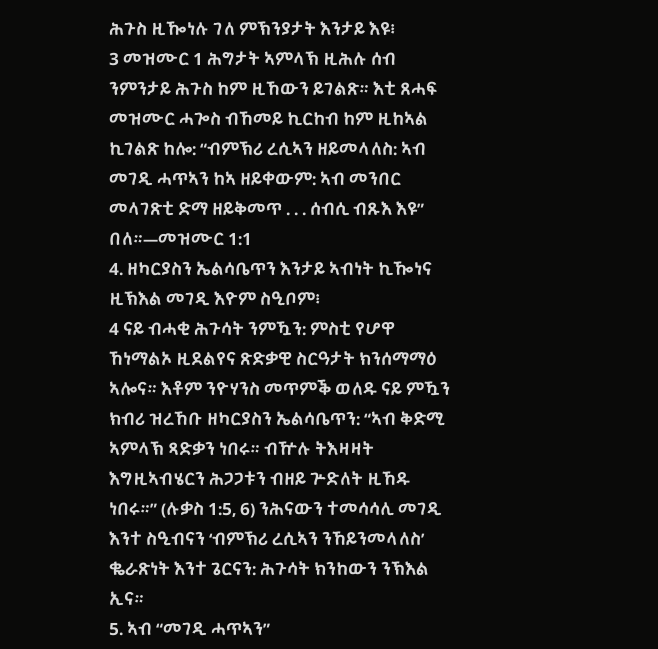ሕጉስ ዚዀነሉ ገለ ምኽንያታት እንታይ እዩ፧
3 መዝሙር 1 ሕግታት ኣምላኽ ዚሕሉ ሰብ ንምንታይ ሕጉስ ከም ዚኸውን ይገልጽ። እቲ ጸሓፍ መዝሙር ሓጐስ ብኸመይ ኪርከብ ከም ዚከኣል ኪገልጽ ከሎ: “ብምኽሪ ረሲኣን ዘይመላለስ: ኣብ መገዲ ሓጥኣን ከኣ ዘይቀውም: ኣብ መንበር መላገጽቲ ድማ ዘይቅመጥ . . . ሰብሲ ብጹእ እዩ” በለ።—መዝሙር 1:1
4. ዘካርያስን ኤልሳቤጥን እንታይ ኣብነት ኪዀነና ዚኽእል መገዲ እዮም ስዒቦም፧
4 ናይ ብሓቂ ሕጉሳት ንምዃን: ምስቲ የሆዋ ኸነማልኦ ዚደልየና ጽድቃዊ ስርዓታት ክንሰማማዕ ኣሎና። እቶም ንዮሃንስ መጥምቕ ወለዱ ናይ ምዃን ክብሪ ዝረኸቡ ዘካርያስን ኤልሳቤጥን: “ኣብ ቅድሚ ኣምላኽ ጻድቃን ነበሩ። ብዅሉ ትእዛዛት እግዚኣብሄርን ሕጋጋቱን ብዘይ ጕድለት ዚኸዱ ነበሩ።” (ሉቃስ 1:5, 6) ንሕናውን ተመሳሳሊ መገዲ እንተ ስዒብናን ‘ብምኽሪ ረሲኣን ንኸይንመላለስ’ ቈራጽነት እንተ ጌርናን: ሕጉሳት ክንከውን ንኽእል ኢና።
5. ኣብ “መገዲ ሓጥኣን”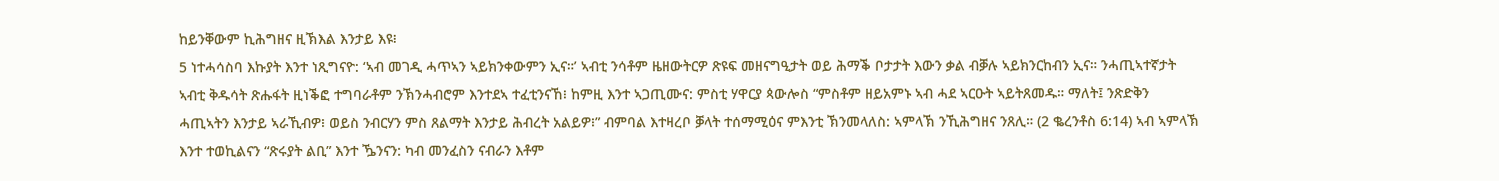ከይንቐውም ኪሕግዘና ዚኽእል እንታይ እዩ፧
5 ነተሓሳስባ እኩያት እንተ ነጺግናዮ: ‘ኣብ መገዲ ሓጥኣን ኣይክንቀውምን ኢና።’ ኣብቲ ንሳቶም ዜዘውትርዎ ጽዩፍ መዘናግዒታት ወይ ሕማቕ ቦታታት እውን ቃል ብቓሉ ኣይክንርከብን ኢና። ንሓጢኣተኛታት ኣብቲ ቅዱሳት ጽሑፋት ዚነቕፎ ተግባራቶም ንኽንሓብሮም እንተደኣ ተፈቲንናኸ፧ ከምዚ እንተ ኣጋጢሙና: ምስቲ ሃዋርያ ጳውሎስ “ምስቶም ዘይአምኑ ኣብ ሓደ ኣርዑት ኣይትጸመዱ። ማለት፤ ንጽድቅን ሓጢኣትን እንታይ ኣራኺብዎ፧ ወይስ ንብርሃን ምስ ጸልማት እንታይ ሕብረት አልይዎ፧” ብምባል እተዛረቦ ቓላት ተሰማሚዕና ምእንቲ ኽንመላለስ: ኣምላኽ ንኺሕግዘና ንጸሊ። (2 ቈረንቶስ 6:14) ኣብ ኣምላኽ እንተ ተወኪልናን “ጽሩያት ልቢ” እንተ ዄንናን: ካብ መንፈስን ናብራን እቶም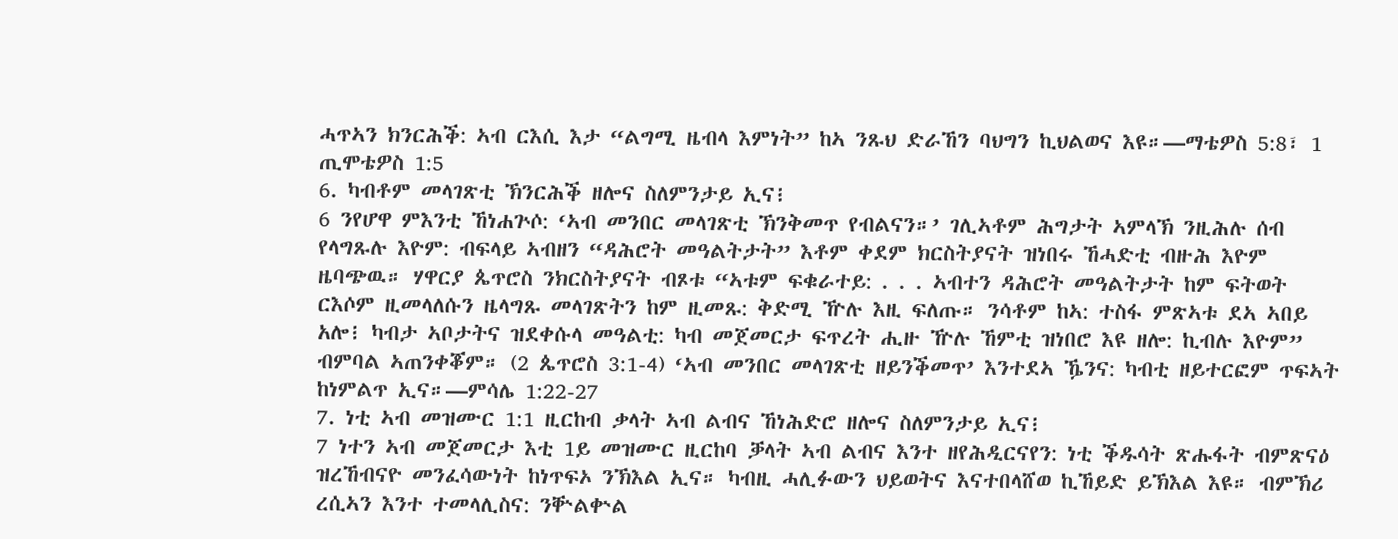ሓጥኣን ክንርሕቕ: ኣብ ርእሲ እታ “ልግሚ ዜብላ እምነት” ከኣ ንጹህ ድራኸን ባህግን ኪህልወና እዩ።—ማቴዎስ 5:8፣ 1 ጢሞቴዎስ 1:5
6. ካብቶም መላገጽቲ ኽንርሕቕ ዘሎና ስለምንታይ ኢና፧
6 ንየሆዋ ምእንቲ ኸነሐጕሶ: ‘ኣብ መንበር መላገጽቲ ኽንቅመጥ የብልናን።’ ገሊኣቶም ሕግታት ኣምላኽ ንዚሕሉ ሰብ የላግጹሉ እዮም: ብፍላይ ኣብዘን “ዳሕሮት መዓልትታት” እቶም ቀደም ክርስትያናት ዝነበሩ ኸሓድቲ ብዙሕ እዮም ዜባጭዉ። ሃዋርያ ጴጥሮስ ንክርስትያናት ብጾቱ “ኣቱም ፍቁራተይ: . . . ኣብተን ዳሕሮት መዓልትታት ከም ፍትወት ርእሶም ዚመላለሱን ዜላግጹ መላገጽትን ከም ዚመጹ: ቅድሚ ዅሉ እዚ ፍለጡ። ንሳቶም ከኣ: ተስፋ ምጽኣቱ ደኣ ኣበይ አሎ፧ ካብታ ኣቦታትና ዝደቀሱላ መዓልቲ: ካብ መጀመርታ ፍጥረት ሒዙ ዅሉ ኸምቲ ዝነበሮ እዩ ዘሎ: ኪብሉ እዮም” ብምባል ኣጠንቀቖም። (2 ጴጥሮስ 3:1-4) ‘ኣብ መንበር መላገጽቲ ዘይንቕመጥ’ እንተደኣ ዄንና: ካብቲ ዘይተርፎም ጥፍኣት ከነምልጥ ኢና።—ምሳሌ 1:22-27
7. ነቲ ኣብ መዝሙር 1:1 ዚርከብ ቃላት ኣብ ልብና ኸነሕድሮ ዘሎና ስለምንታይ ኢና፧
7 ነተን ኣብ መጀመርታ እቲ 1ይ መዝሙር ዚርከባ ቓላት ኣብ ልብና እንተ ዘየሕዲርናየን: ነቲ ቕዱሳት ጽሑፋት ብምጽናዕ ዝረኸብናዮ መንፈሳውነት ከነጥፍኦ ንኽእል ኢና። ካብዚ ሓሊፉውን ህይወትና እናተበላሸወ ኪኸይድ ይኽእል እዩ። ብምኽሪ ረሲኣን እንተ ተመላሊስና: ንቝልቍል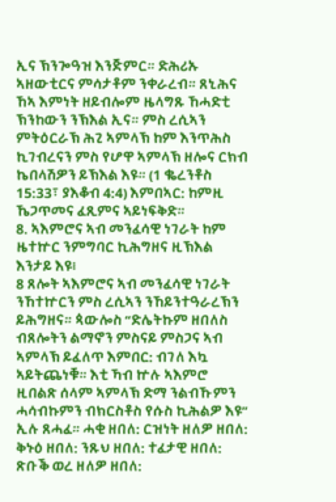ኢና ኽንጐዓዝ እንጅምር። ድሕሪኡ ኣዘውቲርና ምሳታቶም ንቀራረብ። ጸኒሕና ኸኣ እምነት ዘይብሎም ዜላግጹ ኸሓድቲ ኽንከውን ንኽእል ኢና። ምስ ረሲኣን ምትዕርራኽ ሕጊ ኣምላኽ ከም እንጥሕስ ኪገብረናን ምስ የሆዋ ኣምላኽ ዘሎና ርክብ ኬበላሽዎን ይኽእል እዩ። (1 ቈረንቶስ 15:33፣ ያእቆብ 4:4) እምበኣር: ከምዚ ኼጋጥመና ፈጺምና ኣይነፍቅድ።
8. ኣእምሮና ኣብ መንፈሳዊ ነገራት ከም ዜተኵር ንምግባር ኪሕግዘና ዚኽእል እንታይ እዩ፧
8 ጸሎት ኣእምሮና ኣብ መንፈሳዊ ነገራት ንኸተኵርን ምስ ረሲኣን ንኸይንተዓራረኽን ይሕግዘና። ጳውሎስ “ድሌትኩም ዘበለስ ብጸሎትን ልማኖን ምስናይ ምስጋና ኣብ ኣምላኽ ይፈለጥ እምበር: ብገለ እኳ ኣይትጨነቑ። እቲ ኻብ ኵሉ ኣእምሮ ዚበልጽ ሰላም ኣምላኽ ድማ ንልብኹምን ሓሳብኩምን ብክርስቶስ የሱስ ኪሕልዎ እዩ” ኢሉ ጸሓፈ። ሓቂ ዘበለ: ርዝነት ዘለዎ ዘበለ: ቅኑዕ ዘበለ: ንጹህ ዘበለ: ተፈታዊ ዘበለ: ጽቡቕ ወረ ዘለዎ ዘበለ: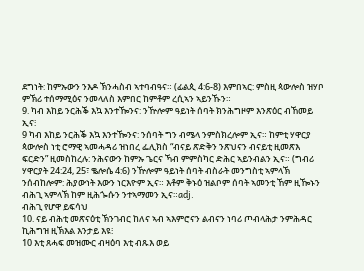ደግነት: ከምኡውን ንእዶ ኽንሓስብ ኣተባብዓና። (ፊልጲ 4:6-8) እምበኣር: ምስዚ ጳውሎስ ዝሃቦ ምኽሪ ተሰማሚዕና ንመላለስ እምበር ከምቶም ረሲኣን ኣይንኹን።
9. ካብ እከይ ንርሕቕ እኳ እንተዀንና: ንዅሎም ዓይነት ሰባት ክንሕግዞም እንጽዕር ብኸመይ ኢና፧
9 ካብ እከይ ንርሕቕ እኳ እንተዀንና: ንሰባት ግን ብሜላ ንምስክረሎም ኢና። ከምቲ ሃዋርያ ጳውሎስ ነቲ ሮማዊ ኣመሓዳሪ ዝነበረ ፌሊክስ “ብናይ ጽድቅን ንጽህናን ብናይቲ ዚመጽእ ፍርድን” ዚመስከረሉ: ንሕናውን ከምኡ ጌርና ኻብ ምምስካር ድሕር ኣይንብልን ኢና። (ግብሪ ሃዋርያት 24:24, 25፣ ቈሎሴ 4:6) ንዅሎም ዓይነት ሰባት ብስራት መንግስቲ ኣምላኽ ንሰብከሎም: ሕያውነት እውን ነርእዮም ኢና። እቶም ቅኑዕ ዝልቦም ሰባት ኣመንቲ ኸም ዚዀኑን ብሕጊ ኣምላኽ ከም ዚሕጐሱን ንተኣማመን ኢና።adj.
ብሕጊ የሆዋ ይፍሳህ
10. ናይ ብሕቲ መጽናዕቲ ኽንገብር ከለና ኣብ ኣእምሮናን ልብናን ነባሪ ጦብላሕታ ንምሕዳር ኪሕግዝ ዚኽእል እንታይ እዩ፧
10 እቲ ጸሓፍ መዝሙር ብዛዕባ እቲ ብጹእ ወይ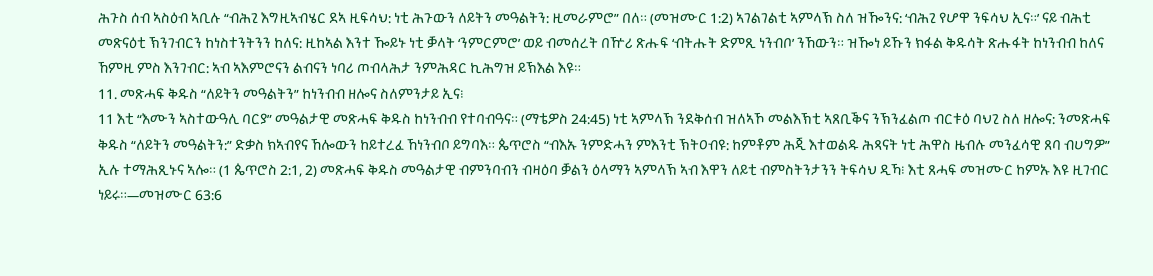ሕጉስ ሰብ ኣስዕብ ኣቢሉ “ብሕጊ እግዚኣብሄር ደኣ ዚፍሳህ: ነቲ ሕጉውን ለይትን መዓልትን: ዚመራምሮ” በለ። (መዝሙር 1:2) ኣገልገልቲ ኣምላኽ ስለ ዝዀንና: ‘ብሕጊ የሆዋ ንፍሳህ ኢና።’ ናይ ብሕቲ መጽናዕቲ ኽንገብርን ከነስተንትንን ከለና: ዚከኣል እንተ ዀይኑ ነቲ ቓላት ‘ንምርምሮ’ ወይ ብመሰረት በዅሪ ጽሑፍ ‘ብትሑት ድምጺ ነንብቦ’ ንኸውን። ዝዀነ ይኹን ክፋል ቅዱሳት ጽሑፋት ከነንብብ ከለና ኸምዚ ምስ እንገብር: ኣብ ኣእምሮናን ልብናን ነባሪ ጦብላሕታ ንምሕዳር ኪሕግዝ ይኽእል እዩ።
11. መጽሓፍ ቅዱስ “ለይትን መዓልትን” ከነንብብ ዘሎና ስለምንታይ ኢና፧
11 እቲ “እሙን ኣስተውዓሊ ባርያ” መዓልታዊ መጽሓፍ ቅዱስ ከነንብብ የተባብዓና። (ማቴዎስ 24:45) ነቲ ኣምላኽ ንደቅሰብ ዝለኣኾ መልእኽቲ ኣጸቢቕና ንኽንፈልጦ ብርቱዕ ባህጊ ስለ ዘሎና: ንመጽሓፍ ቅዱስ “ለይትን መዓልትን:” ድቃስ ክኣብየና ኸሎውን ከይተረፈ ኸነንብቦ ይግባእ። ጴጥሮስ “ብእኡ ንምድሓን ምእንቲ ኽትዐብዩ: ከምቶም ሕጂ እተወልዱ ሕጻናት ነቲ ሕዋስ ዜብሉ መንፈሳዊ ጸባ ብሀግዎ” ኢሉ ተማሕጺኑና ኣሎ። (1 ጴጥሮስ 2:1, 2) መጽሓፍ ቅዱስ መዓልታዊ ብምንባብን ብዛዕባ ቓልን ዕላማን ኣምላኽ ኣብ እዋን ለይቲ ብምስትንታንን ትፍሳህ ዲኻ፧ እቲ ጸሓፍ መዝሙር ከምኡ እዩ ዚገብር ነይሩ።—መዝሙር 63:6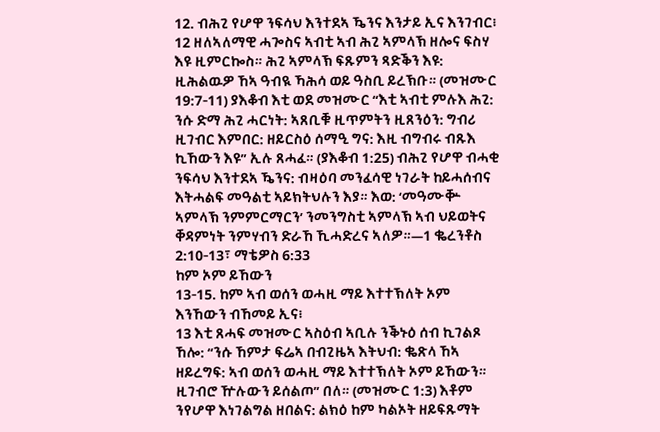12. ብሕጊ የሆዋ ንፍሳህ እንተደኣ ዄንና እንታይ ኢና እንገብር፧
12 ዘለኣለማዊ ሓጐስና ኣብቲ ኣብ ሕጊ ኣምላኽ ዘሎና ፍስሃ እዩ ዚምርኰስ። ሕጊ ኣምላኽ ፍጹምን ጻድቕን እዩ: ዚሕልዉዎ ኸኣ ዓብዪ ኻሕሳ ወይ ዓስቢ ይረኽቡ። (መዝሙር 19:7-11) ያእቆብ እቲ ወደ መዝሙር “እቲ ኣብቲ ምሉእ ሕጊ: ንሱ ድማ ሕጊ ሓርነት: ኣጸቢቑ ዚጥምትን ዚጸንዕን: ግብሪ ዚገብር እምበር: ዘይርስዕ ሰማዒ ግና: እዚ ብግብሩ ብጹእ ኪኸውን እዩ” ኢሉ ጸሓፈ። (ያእቆብ 1:25) ብሕጊ የሆዋ ብሓቂ ንፍሳህ እንተደኣ ዄንና: ብዛዕባ መንፈሳዊ ነገራት ከይሓሰብና እትሓልፍ መዓልቲ ኣይክትህሉን እያ። እወ: ‘መዓሙቝ ኣምላኽ ንምምርማርን’ ንመንግስቲ ኣምላኽ ኣብ ህይወትና ቐዳምነት ንምሃብን ድራኸ ኺሓድረና ኣለዎ።—1 ቈረንቶስ 2:10-13፣ ማቴዎስ 6:33
ከም ኦም ይኸውን
13-15. ከም ኣብ ወሰን ወሓዚ ማይ እተተኽለት ኦም እንኸውን ብኸመይ ኢና፧
13 እቲ ጸሓፍ መዝሙር ኣስዕብ ኣቢሉ ንቕኑዕ ሰብ ኪገልጾ ኸሎ: “ንሱ ኸምታ ፍሬኣ በብጊዜኣ እትህብ: ቈጽላ ኸኣ ዘይረግፍ: ኣብ ወሰን ወሓዚ ማይ እተተኽለት ኦም ይኸውን። ዚገብሮ ዅሉውን ይሰልጦ” በለ። (መዝሙር 1:3) እቶም ንየሆዋ እነገልግል ዘበልና: ልክዕ ከም ካልኦት ዘይፍጹማት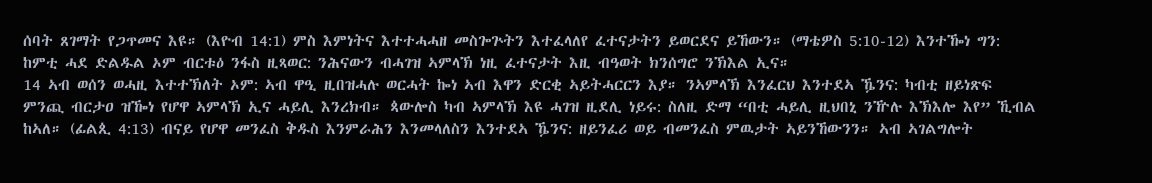ሰባት ጸገማት የጋጥመና እዩ። (እዮብ 14:1) ምስ እምነትና እተተሓሓዘ መስጐጕትን እተፈላለየ ፈተናታትን ይወርደና ይኸውን። (ማቴዎስ 5:10-12) እንተዀነ ግን: ከምቲ ሓደ ድልዱል ኦም ብርቱዕ ንፋስ ዚጻወር: ንሕናውን ብሓገዝ ኣምላኽ ነዚ ፈተናታት እዚ ብዓወት ክንሰግሮ ንኽእል ኢና።
14 ኣብ ወሰን ወሓዚ እተተኽለት ኦም: ኣብ ዋዒ ዚበዝሓሉ ወርሓት ኰነ ኣብ እዋን ድርቂ ኣይትሓርርን እያ። ንኣምላኽ እንፈርህ እንተደኣ ዄንና: ካብቲ ዘይነጽፍ ምንጪ ብርታዐ ዝዀነ የሆዋ ኣምላኽ ኢና ሓይሊ እንረክብ። ጳውሎስ ካብ ኣምላኽ እዩ ሓገዝ ዚደሊ ነይሩ: ስለዚ ድማ “በቲ ሓይሊ ዚህበኒ ንዅሉ እኽእሎ እየ” ኺብል ከኣለ። (ፊልጲ 4:13) ብናይ የሆዋ መንፈስ ቅዱስ እንምራሕን እንመላለስን እንተደኣ ዄንና: ዘይንፈሪ ወይ ብመንፈስ ምዉታት ኣይንኸውንን። ኣብ ኣገልግሎት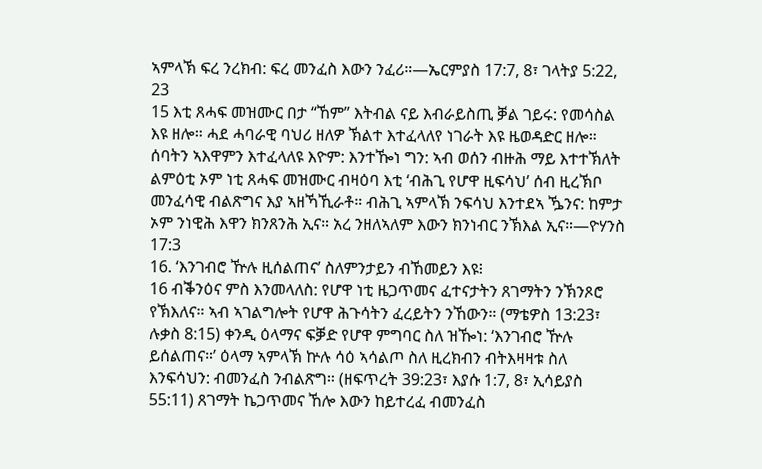ኣምላኽ ፍረ ንረክብ: ፍረ መንፈስ እውን ንፈሪ።—ኤርምያስ 17:7, 8፣ ገላትያ 5:22, 23
15 እቲ ጸሓፍ መዝሙር በታ “ኸም” እትብል ናይ እብራይስጢ ቓል ገይሩ: የመሳስል እዩ ዘሎ። ሓደ ሓባራዊ ባህሪ ዘለዎ ኽልተ እተፈላለየ ነገራት እዩ ዜወዳድር ዘሎ። ሰባትን ኣእዋምን እተፈላለዩ እዮም: እንተዀነ ግን: ኣብ ወሰን ብዙሕ ማይ እተተኽለት ልምዕቲ ኦም ነቲ ጸሓፍ መዝሙር ብዛዕባ እቲ ‘ብሕጊ የሆዋ ዚፍሳህ’ ሰብ ዚረኽቦ መንፈሳዊ ብልጽግና እያ ኣዘኻኺራቶ። ብሕጊ ኣምላኽ ንፍሳህ እንተደኣ ዄንና: ከምታ ኦም ንነዊሕ እዋን ክንጸንሕ ኢና። አረ ንዘለኣለም እውን ክንነብር ንኽእል ኢና።—ዮሃንስ 17:3
16. ‘እንገብሮ ዅሉ ዚሰልጠና’ ስለምንታይን ብኸመይን እዩ፧
16 ብቕንዕና ምስ እንመላለስ: የሆዋ ነቲ ዜጋጥመና ፈተናታትን ጸገማትን ንኽንጾሮ የኽእለና። ኣብ ኣገልግሎት የሆዋ ሕጉሳትን ፈረይትን ንኸውን። (ማቴዎስ 13:23፣ ሉቃስ 8:15) ቀንዲ ዕላማና ፍቓድ የሆዋ ምግባር ስለ ዝዀነ: ‘እንገብሮ ዅሉ ይሰልጠና።’ ዕላማ ኣምላኽ ኵሉ ሳዕ ኣሳልጦ ስለ ዚረክብን ብትእዛዛቱ ስለ እንፍሳህን: ብመንፈስ ንብልጽግ። (ዘፍጥረት 39:23፣ እያሱ 1:7, 8፣ ኢሳይያስ 55:11) ጸገማት ኬጋጥመና ኸሎ እውን ከይተረፈ ብመንፈስ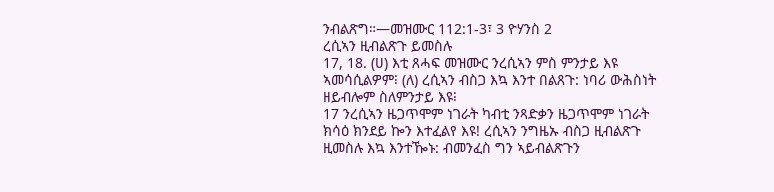ንብልጽግ።—መዝሙር 112:1-3፣ 3 ዮሃንስ 2
ረሲኣን ዚብልጽጉ ይመስሉ
17, 18. (ሀ) እቲ ጸሓፍ መዝሙር ንረሲኣን ምስ ምንታይ እዩ ኣመሳሲልዎም፧ (ለ) ረሲኣን ብስጋ እኳ እንተ በልጸጉ: ነባሪ ውሕስነት ዘይብሎም ስለምንታይ እዩ፧
17 ንረሲኣን ዜጋጥሞም ነገራት ካብቲ ንጻድቃን ዜጋጥሞም ነገራት ክሳዕ ክንደይ ኰን እተፈልየ እዩ! ረሲኣን ንግዜኡ ብስጋ ዚብልጽጉ ዚመስሉ እኳ እንተዀኑ: ብመንፈስ ግን ኣይብልጽጉን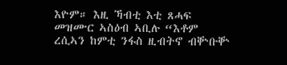እዮም። እዚ ኻብቲ እቲ ጸሓፍ መዝሙር ኣስዕብ ኣቢሉ “እቶም ረሲኣን ከምቲ ንፋስ ዚብትኖ ብቝቡቝ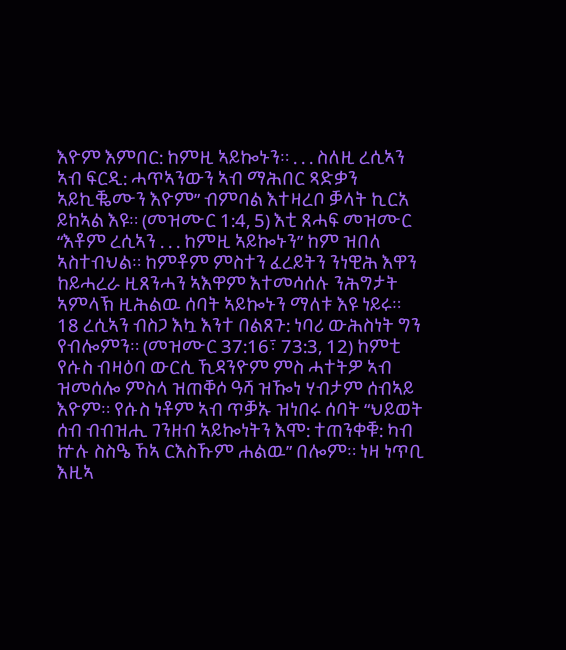እዮም እምበር: ከምዚ ኣይኰኑን። . . . ስለዚ ረሲኣን ኣብ ፍርዲ: ሓጥኣንውን ኣብ ማሕበር ጻድቃን ኣይኪቘሙን እዮም” ብምባል እተዛረቦ ቓላት ኪርአ ይከኣል እዩ። (መዝሙር 1:4, 5) እቲ ጸሓፍ መዝሙር “እቶም ረሲኣን . . . ከምዚ ኣይኰኑን” ከም ዝበለ ኣስተብህል። ከምቶም ምስተን ፈረይትን ንነዊሕ እዋን ከይሓረራ ዚጸንሓን ኣእዋም እተመሳሰሉ ንሕግታት ኣምላኽ ዚሕልዉ ሰባት ኣይኰኑን ማለቱ እዩ ነይሩ።
18 ረሲኣን ብስጋ እኳ እንተ በልጸጉ: ነባሪ ውሕስነት ግን የብሎምን። (መዝሙር 37:16፣ 73:3, 12) ከምቲ የሱስ ብዛዕባ ውርሲ ኺዳንዮም ምስ ሓተትዎ ኣብ ዝመሰሎ ምስላ ዝጠቐሶ ዓሻ ዝዀነ ሃብታም ሰብኣይ እዮም። የሱስ ነቶም ኣብ ጥቓኡ ዝነበሩ ሰባት “ህይወት ሰብ ብብዝሒ ገንዘብ ኣይኰነትን እሞ: ተጠንቀቑ: ካብ ኵሉ ስስዔ ኸኣ ርእስኹም ሐልዉ” በሎም። ነዛ ነጥቢ እዚኣ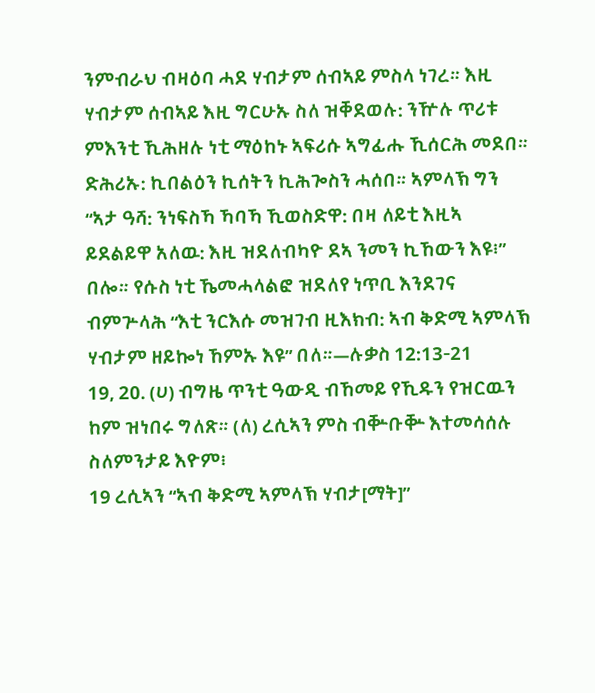ንምብራህ ብዛዕባ ሓደ ሃብታም ሰብኣይ ምስላ ነገረ። እዚ ሃብታም ሰብኣይ እዚ ግርሁኡ ስለ ዝቐደወሉ: ንዅሉ ጥሪቱ ምእንቲ ኺሕዘሉ ነቲ ማዕከኑ ኣፍሪሱ ኣግፊሑ ኺሰርሕ መደበ። ድሕሪኡ: ኪበልዕን ኪሰትን ኪሕጐስን ሓሰበ። ኣምላኽ ግን “ኣታ ዓሻ: ንነፍስኻ ኻባኻ ኺወስድዋ: በዛ ለይቲ እዚኣ ይደልይዋ አለዉ: እዚ ዝደለብካዮ ደኣ ንመን ኪኸውን እዩ፧” በሎ። የሱስ ነቲ ኼመሓላልፎ ዝደለየ ነጥቢ እንደገና ብምጕላሕ “እቲ ንርእሱ መዝገብ ዚእክብ: ኣብ ቅድሚ ኣምላኽ ሃብታም ዘይኰነ ኸምኡ እዩ” በለ።—ሉቃስ 12:13-21
19, 20. (ሀ) ብግዜ ጥንቲ ዓውዲ ብኸመይ የኺዱን የዝርዉን ከም ዝነበሩ ግለጽ። (ለ) ረሲኣን ምስ ብቝቡቝ እተመሳሰሉ ስለምንታይ እዮም፧
19 ረሲኣን “ኣብ ቅድሚ ኣምላኽ ሃብታ[ማት]”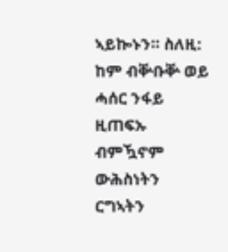ኣይኰኑን። ስለዚ: ከም ብቝቡቝ ወይ ሓሰር ንፋይ ዚጠፍኡ ብምዃኖም ውሕስነትን ርግኣትን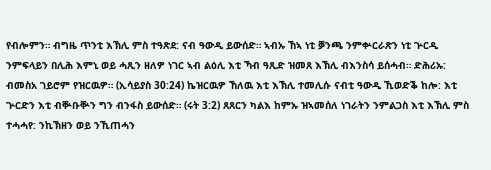የብሎምን። ብግዜ ጥንቲ እኽሊ ምስ ተዓጽደ: ናብ ዓውዲ ይውሰድ። ኣብኡ ኸኣ ነቲ ቓንጫ ንምቍርራጽን ነቲ ጕርዲ ንምፍላይን በሊሕ እምኒ ወይ ሓጺን ዘለዎ ነገር ኣብ ልዕሊ እቲ ኻብ ዓጺድ ዝመጸ እኽሊ ብእንስሳ ይሰሓብ። ድሕሪኡ: ብመስአ ገይሮም የዝርዉዎ። (ኢሳይያስ 30:24) ኬዝርዉዎ ኸለዉ እቲ እኽሊ ተመሊሱ ናብቲ ዓውዲ ኺወድቕ ከሎ: እቲ ጕርድን እቲ ብቝቡቝን ግን ብንፋስ ይውሰድ። (ሩት 3:2) ጸጸርን ካልእ ከምኡ ዝኣመሰለ ነገራትን ንምልጋስ እቲ እኽሊ ምስ ተሓሓየ: ንኪኽዘን ወይ ንኺጠሓን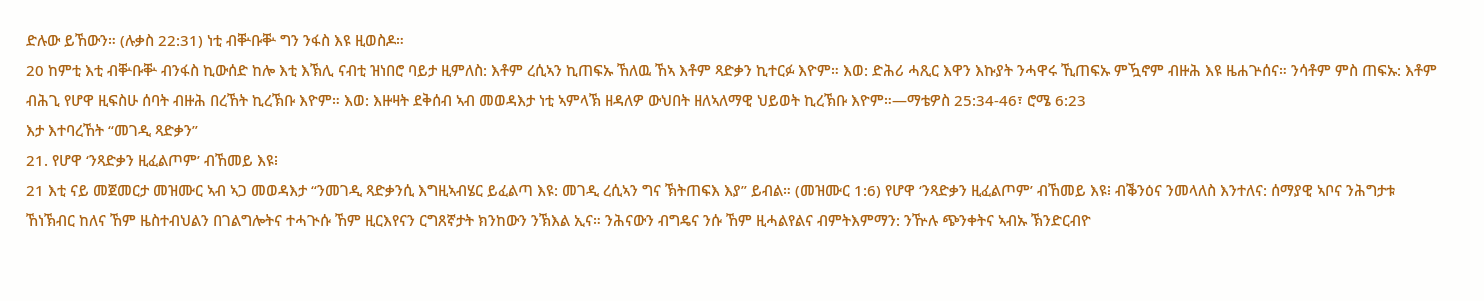ድሉው ይኸውን። (ሉቃስ 22:31) ነቲ ብቝቡቝ ግን ንፋስ እዩ ዚወስዶ።
20 ከምቲ እቲ ብቝቡቝ ብንፋስ ኪውሰድ ከሎ እቲ እኽሊ ናብቲ ዝነበሮ ባይታ ዚምለስ: እቶም ረሲኣን ኪጠፍኡ ኸለዉ ኸኣ እቶም ጻድቃን ኪተርፉ እዮም። እወ: ድሕሪ ሓጺር እዋን እኩያት ንሓዋሩ ኺጠፍኡ ምዃኖም ብዙሕ እዩ ዜሐጕሰና። ንሳቶም ምስ ጠፍኡ: እቶም ብሕጊ የሆዋ ዚፍስሁ ሰባት ብዙሕ በረኸት ኪረኽቡ እዮም። እወ: እዙዛት ደቅሰብ ኣብ መወዳእታ ነቲ ኣምላኽ ዘዳለዎ ውህበት ዘለኣለማዊ ህይወት ኪረኽቡ እዮም።—ማቴዎስ 25:34-46፣ ሮሜ 6:23
እታ እተባረኸት “መገዲ ጻድቃን”
21. የሆዋ ‘ንጻድቃን ዚፈልጦም’ ብኸመይ እዩ፧
21 እቲ ናይ መጀመርታ መዝሙር ኣብ ኣጋ መወዳእታ “ንመገዲ ጻድቃንሲ እግዚኣብሄር ይፈልጣ እዩ: መገዲ ረሲኣን ግና ኽትጠፍእ እያ” ይብል። (መዝሙር 1:6) የሆዋ ‘ንጻድቃን ዚፈልጦም’ ብኸመይ እዩ፧ ብቕንዕና ንመላለስ እንተለና: ሰማያዊ ኣቦና ንሕግታቱ ኸነኽብር ከለና ኸም ዜስተብህልን በገልግሎትና ተሓጒሱ ኸም ዚርእየናን ርግጸኛታት ክንከውን ንኽእል ኢና። ንሕናውን ብግዴና ንሱ ኸም ዚሓልየልና ብምትእምማን: ንዅሉ ጭንቀትና ኣብኡ ኽንድርብዮ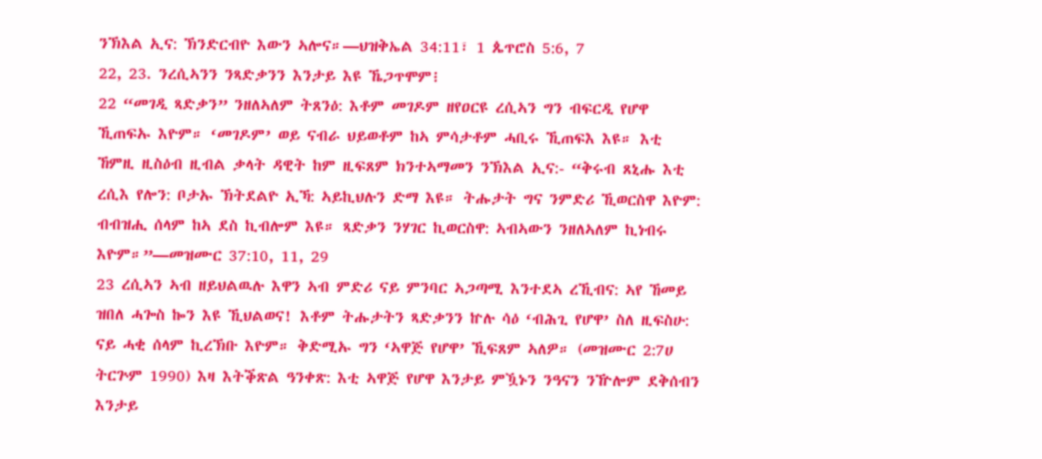ንኽእል ኢና: ኽንድርብዮ እውን ኣሎና።—ህዝቅኤል 34:11፣ 1 ጴጥሮስ 5:6, 7
22, 23. ንረሲኣንን ንጻድቃንን እንታይ እዩ ኼጋጥሞም፧
22 “መገዲ ጻድቃን” ንዘለኣለም ትጸንዕ: እቶም መገዶም ዘየዐርዩ ረሲኣን ግን ብፍርዲ የሆዋ ኺጠፍኡ እዮም። ‘መገዶም’ ወይ ናብራ ህይወቶም ከኣ ምሳታቶም ሓቢሩ ኺጠፍእ እዩ። እቲ ኸምዚ ዚስዕብ ዚብል ቃላት ዳዊት ከም ዚፍጸም ክንተኣማመን ንኽእል ኢና:- “ቅሩብ ጸኒሑ እቲ ረሲእ የሎን: ቦታኡ ኽትደልዮ ኢኻ: ኣይኪህሉን ድማ እዩ። ትሑታት ግና ንምድሪ ኺወርስዋ እዮም: ብብዝሒ ሰላም ከኣ ደስ ኪብሎም እዩ። ጻድቃን ንሃገር ኪወርስዋ: ኣብኣውን ንዘለኣለም ኪነብሩ እዮም።”—መዝሙር 37:10, 11, 29
23 ረሲኣን ኣብ ዘይህልዉሉ እዋን ኣብ ምድሪ ናይ ምንባር ኣጋጣሚ እንተደኣ ረኺብና: ኣየ ኸመይ ዝበለ ሓጐስ ኰን እዩ ኺህልወና! እቶም ትሑታትን ጻድቃንን ኵሉ ሳዕ ‘ብሕጊ የሆዋ’ ስለ ዚፍስሁ: ናይ ሓቂ ሰላም ኪረኽቡ እዮም። ቅድሚኡ ግን ‘ኣዋጅ የሆዋ’ ኺፍጸም ኣለዎ። (መዝሙር 2:7ሀ ትርጕም 1990) እዛ እትቕጽል ዓንቀጽ: እቲ ኣዋጅ የሆዋ እንታይ ምዃኑን ንዓናን ንዅሎም ደቅሰብን እንታይ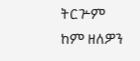ትርጕም ከም ዘለዎን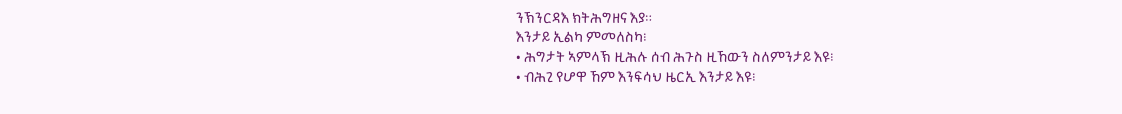ንኽንርዳእ ክትሕግዘና እያ።
እንታይ ኢልካ ምመለስካ፧
• ሕግታት ኣምላኽ ዚሕሉ ሰብ ሕጉስ ዚኸውን ስለምንታይ እዩ፧
• ብሕጊ የሆዋ ኸም እንፍሳህ ዜርኢ እንታይ እዩ፧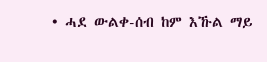• ሓደ ውልቀ-ሰብ ከም እኹል ማይ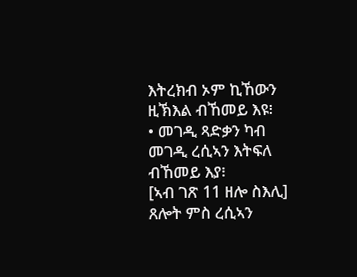እትረክብ ኦም ኪኸውን ዚኽእል ብኸመይ እዩ፧
• መገዲ ጻድቃን ካብ መገዲ ረሲኣን እትፍለ ብኸመይ እያ፧
[ኣብ ገጽ 11 ዘሎ ስእሊ]
ጸሎት ምስ ረሲኣን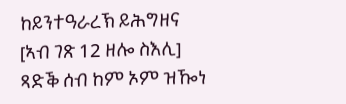ከይንተዓራረኽ ይሕግዘና
[ኣብ ገጽ 12 ዘሎ ስእሊ]
ጻድቕ ሰብ ከም ኦም ዝዀነ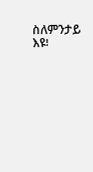ስለምንታይ እዩ፧